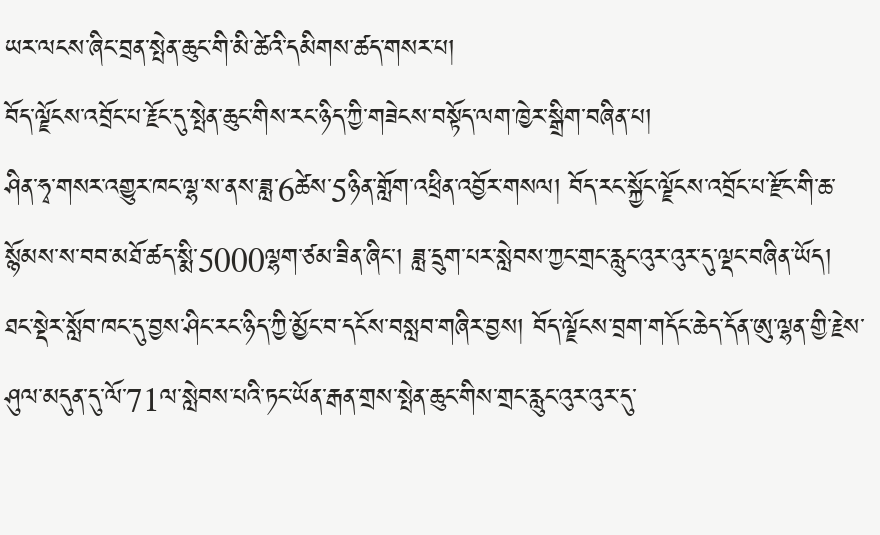ཡར་ལངས་ཞིང་བྲན་སྤེན་ཆུང་གི་མི་ཚེའི་དམིགས་ཚད་གསར་པ།
བོད་ལྗོངས་འབྲོང་པ་རྗོང་དུ་སྤེན་ཆུང་གིས་རང་ཉིད་ཀྱི་གཟེངས་བསྟོད་ལག་ཁྱེར་སྒྲིག་བཞིན་པ།
ཤིན་ཧྭ་གསར་འགྱུར་ཁང་ལྷ་ས་ནས་ཟླ་6ཚེས་5ཉིན་གློག་འཕྲིན་འབྱོར་གསལ། བོད་རང་སྐྱོང་ལྗོངས་འབྲོང་པ་རྫོང་གི་ཆ་སྙོམས་ས་བབ་མཐོ་ཚད་སྨི་5000ལྷག་ཙམ་ཟིན་ཞིང་། ཟླ་དྲུག་པར་སླེབས་ཀྱང་གྲང་རླུང་འུར་འུར་དུ་ལྡང་བཞིན་ཡོད།
ཐང་སྡེར་སློབ་ཁང་དུ་བྱས་ཤིང་རང་ཉིད་ཀྱི་མྱོང་བ་དངོས་བསླབ་གཞིར་བྱས། བོད་ལྗོངས་བྲག་གདོང་ཆེད་དོན་ཨུ་ལྷན་གྱི་རྗེས་ཤུལ་མདུན་དུ་ལོ་71ལ་སླེབས་པའི་ཏང་ཡོན་རྒན་གྲས་སྤེན་ཆུང་གིས་གྲང་རླུང་འུར་འུར་དུ་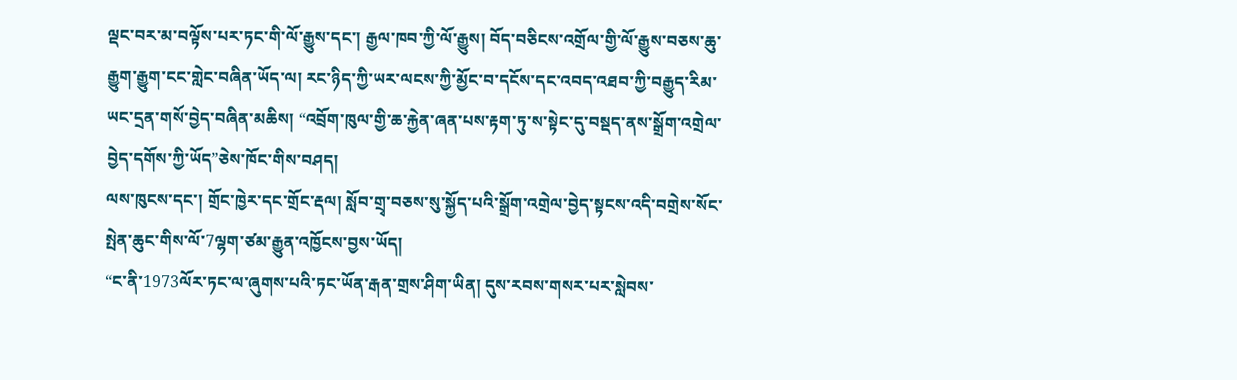ལྡང་བར་མ་བལྟོས་པར་ཏང་གི་ལོ་རྒྱུས་དང་། རྒྱལ་ཁབ་ཀྱི་ལོ་རྒྱུས། བོད་བཅིངས་འགྲོལ་གྱི་ལོ་རྒྱུས་བཅས་ཆུ་རྒྱུག་རྒྱུག་ངང་གླེང་བཞིན་ཡོད་ལ། རང་ཉིད་ཀྱི་ཡར་ལངས་ཀྱི་མྱོང་བ་དངོས་དང་འབད་འཐབ་ཀྱི་བརྒྱུད་རིམ་ཡང་དྲན་གསོ་བྱེད་བཞིན་མཆིས། “འབྲོག་ཁུལ་གྱི་ཆ་རྐྱེན་ཞན་པས་རྟག་ཏུ་ས་སྟེང་དུ་བསྡད་ནས་སྒྲོག་འགྲེལ་བྱེད་དགོས་ཀྱི་ཡོད”ཅེས་ཁོང་གིས་བཤད།
ལས་ཁུངས་དང་། གྲོང་ཁྱེར་དང་གྲོང་རྡལ། སློབ་གྲྭ་བཅས་སུ་སྐྱོད་པའི་སྒྲོག་འགྲེལ་བྱེད་སྟངས་འདི་བགྲེས་སོང་སྤེན་ཆུང་གིས་ལོ་7ལྷག་ཙམ་རྒྱུན་འཁྱོངས་བྱས་ཡོད།
“ང་ནི་1973ལོར་ཏང་ལ་ཞུགས་པའི་ཏང་ཡོན་རྒན་གྲས་ཤིག་ཡིན། དུས་རབས་གསར་པར་སླེབས་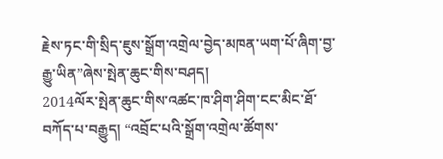རྗེས་ཏང་གི་སྲིད་ཇུས་སྒྲོག་འགྲེལ་བྱེད་མཁན་ཡག་པོ་ཞིག་བྱ་རྒྱུ་ཡིན”ཞེས་སྤེན་ཆུང་གིས་བཤད།
2014ལོར་སྤེན་ཆུང་གིས་འཚང་ཁ་ཤིག་ཤིག་ངང་མིང་ཐོ་བཀོད་པ་བརྒྱུད། “འབྲོང་པའི་སྒྲོག་འགྲེལ་ཚོགས་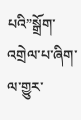པའི”སྒྲོག་འགྲེལ་པ་ཞིག་ལ་གྱུར་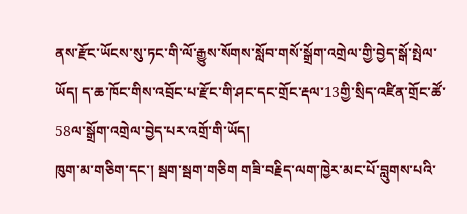ནས་རྫོང་ཡོངས་སུ་ཏང་གི་ལོ་རྒྱུས་སོགས་སློབ་གསོ་སྒྲོག་འགྲེལ་གྱི་བྱེད་སྒོ་སྤེལ་ཡོད། ད་ཆ་ཁོང་གིས་འབྲོང་པ་རྫོང་གི་ཤང་དང་གྲོང་རྡལ་13གྱི་སྲིད་འཛིན་གྲོང་ཚོ་58ལ་སྒྲོག་འགྲེལ་བྱེད་པར་འགྲོ་གི་ཡོད།
ཁུག་མ་གཅིག་དང་། སྦག་སྦག་གཅིག གཟི་བརྗིད་ལག་ཁྱེར་མང་པོ་བླུགས་པའི་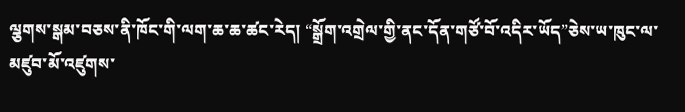ལྕགས་སྒམ་བཅས་ནི་ཁོང་གི་ལག་ཆ་ཆ་ཚང་རེད། “སྒྲོག་འགྲེལ་གྱི་ནང་དོན་གཙོ་བོ་འདིར་ཡོད”ཅེས་ཡ་ཁུང་ལ་མཛུབ་མོ་འཛུགས་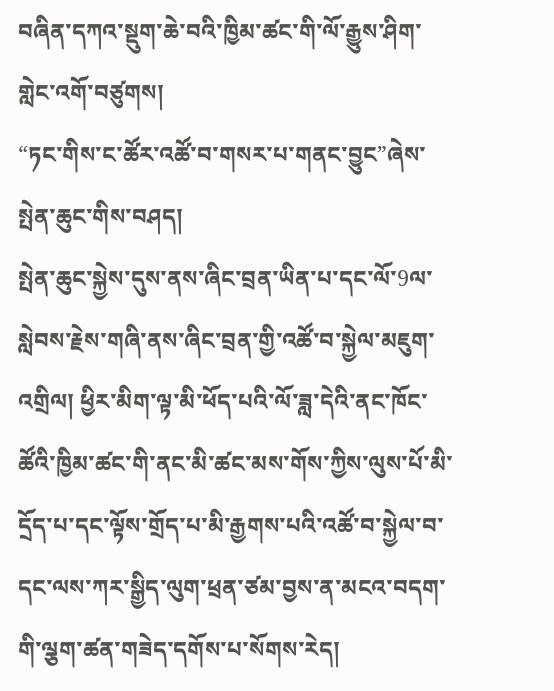བཞིན་དཀའ་སྡུག་ཆེ་བའི་ཁྱིམ་ཚང་གི་ལོ་རྒྱུས་ཤིག་གླེང་འགོ་བཙུགས།
“ཏང་གིས་ང་ཚོར་འཚོ་བ་གསར་པ་གནང་བྱུང”ཞེས་སྤེན་ཆུང་གིས་བཤད།
སྤེན་ཆུང་སྐྱེས་དུས་ནས་ཞིང་བྲན་ཡིན་པ་དང་ལོ་9ལ་སླེབས་རྗེས་གཞི་ནས་ཞིང་བྲན་གྱི་འཚོ་བ་སྐྱེལ་མཇུག་འགྲིལ། ཕྱིར་མིག་ལྟ་མི་ཕོད་པའི་ལོ་ཟླ་དེའི་ནང་ཁོང་ཚོའི་ཁྱིམ་ཚང་གི་ནང་མི་ཚང་མས་གོས་ཀྱིས་ལུས་པོ་མི་དྲོད་པ་དང་ལྟོས་གྲོད་པ་མི་རྒྱགས་པའི་འཚོ་བ་སྐྱེལ་བ་དང་ལས་ཀར་སྒྱིད་ལུག་ཕྲན་ཙམ་བྱས་ན་མངའ་བདག་གི་ལྕག་ཚན་གཟེད་དགོས་པ་སོགས་རེད།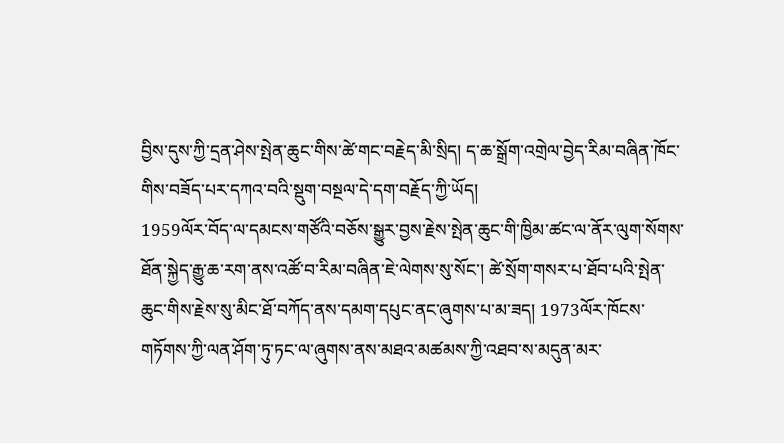བྱིས་དུས་ཀྱི་དྲན་ཤེས་སྤེན་ཆུང་གིས་ཚེ་གང་བརྗེད་མི་སྲིད། ད་ཆ་སྒྲོག་འགྲེལ་བྱེད་རིམ་བཞིན་ཁོང་གིས་བཟོད་པར་དཀའ་བའི་སྡུག་བསྔལ་དེ་དག་བརྗོད་ཀྱི་ཡོད།
1959ལོར་བོད་ལ་དམངས་གཙོའི་བཅོས་སྒྱུར་བྱས་རྗེས་སྤེན་ཆུང་གི་ཁྱིམ་ཚང་ལ་ནོར་ལུག་སོགས་ཐོན་སྐྱེད་རྒྱུ་ཆ་རག་ནས་འཚོ་བ་རིམ་བཞིན་ཇེ་ལེགས་སུ་སོང་། ཚེ་སྲོག་གསར་པ་ཐོབ་པའི་སྤེན་ཆུང་གིས་རྗེས་སུ་མིང་ཐོ་བཀོད་ནས་དམག་དཔུང་ནང་ཞུགས་པ་མ་ཟད། 1973ལོར་ཁོངས་གཏོགས་ཀྱི་ལན་ཤོག་ཏུ་ཏང་ལ་ཞུགས་ནས་མཐའ་མཚམས་ཀྱི་འཐབ་ས་མདུན་མར་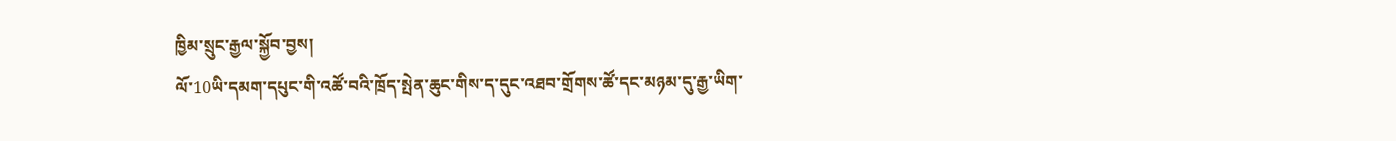ཁྱིམ་སྲུང་རྒྱལ་སྐྱོབ་བྱས།
ལོ་10ཡི་དམག་དཔུང་གི་འཚོ་བའི་ཁྲོད་སྤེན་ཆུང་གིས་ད་དུང་འཐབ་གྲོགས་ཚོ་དང་མཉམ་དུ་རྒྱ་ཡིག་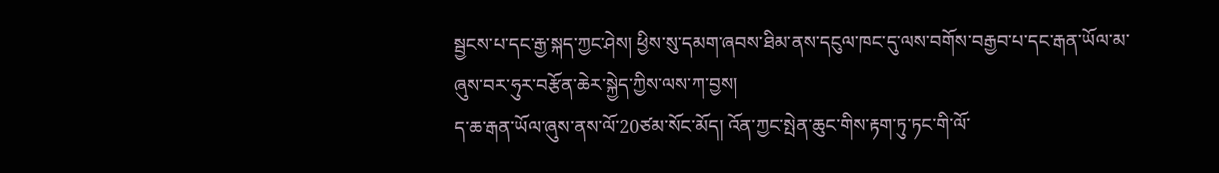སྦྱངས་པ་དང་རྒྱ་སྐད་ཀྱང་ཤེས། ཕྱིས་སུ་དམག་ཞབས་ཐིམ་ནས་དངུལ་ཁང་དུ་ལས་བགོས་བརྒྱབ་པ་དང་རྒན་ཡོལ་མ་ཞུས་བར་ཧུར་བརྩོན་ཆེར་སྐྱེད་ཀྱིས་ལས་ཀ་བྱས།
ད་ཆ་རྒན་ཡོལ་ཞུས་ནས་ལོ་20ཙམ་སོང་མོད། འོན་ཀྱང་སྤེན་ཆུང་གིས་རྟག་ཏུ་ཏང་གི་ལོ་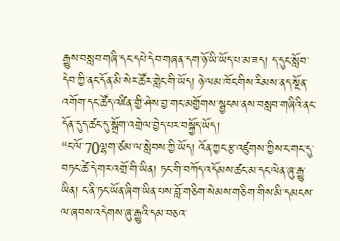རྒྱུས་བསླབ་གཞི་དང་དཔེ་དེབ་གཞན་དག་ཉོ་ཡི་ཡོད་པ་མ་ཟད། ད་དུང་སློབ་དེབ་ཀྱི་ནང་དོན་མི་སེར་ཚོར་གླེང་གི་ཡོད། ཉེ་ལམ་ཁོང་གིས་རིམས་ནད་སྔོན་འགོག་དང་ཚོད་འཛིན་གྱི་ཤེས་བྱ་གང་མགྱོགས་སྦྱངས་ནས་བསླབ་གཞིའི་ནང་དོན་དུད་ཚང་དུ་སྒྲོག་འགྲེལ་བྱེད་པར་བསྐྱོད་ཡོད།
“ང་ལོ་70ལྷག་ཙམ་ལ་སླེབས་ཀྱི་ཡོད། འོན་ཀྱང་རྩ་འཛུགས་ཀྱིས་ང་གང་དུ་བཏང་ཚེ་དེ་གར་འགྲོ་གི་ཡིན། ཏང་གི་བཀོད་འདོམས་ཚང་མ་དང་ལེན་ཞུ་རྒྱུ་ཡིན། ང་ནི་ཏང་ཡོན་ཞིག་ཡིན་པས་བློ་གཅིག་སེམས་གཅིག་གིས་མི་དམངས་ལ་ཞབས་འདེགས་ཞུ་རྒྱུའི་དམ་བཅའ་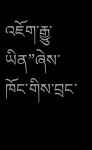འཇོག་རྒྱུ་ཡིན”ཞེས་ཁོང་གིས་བྲང་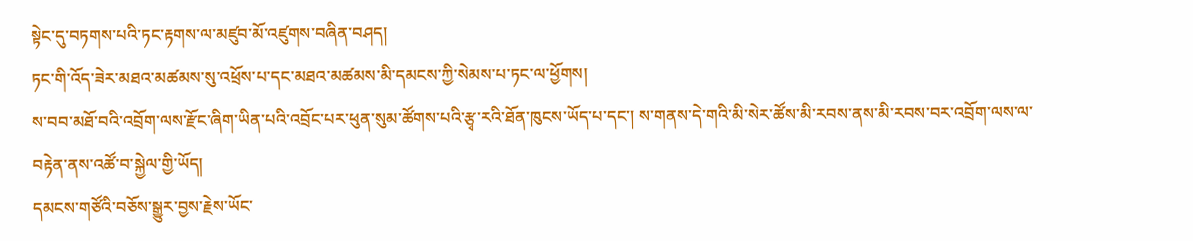སྟེང་དུ་བཏགས་པའི་ཏང་རྟགས་ལ་མཛུབ་མོ་འཛུགས་བཞིན་བཤད།
ཏང་གི་འོད་ཟེར་མཐའ་མཚམས་སུ་འཕྲོས་པ་དང་མཐའ་མཚམས་མི་དམངས་ཀྱི་སེམས་པ་ཏང་ལ་ཕྱོགས།
ས་བབ་མཐོ་བའི་འབྲོག་ལས་རྫོང་ཞིག་ཡིན་པའི་འབྲོང་པར་ཕུན་སུམ་ཚོགས་པའི་རྩྭ་རའི་ཐོན་ཁུངས་ཡོད་པ་དང་། ས་གནས་དེ་གའི་མི་སེར་ཚོས་མི་རབས་ནས་མི་རབས་བར་འབྲོག་ལས་ལ་བརྟེན་ནས་འཚོ་བ་སྐྱེལ་གྱི་ཡོད།
དམངས་གཙོའི་བཅོས་སྒྱུར་བྱས་རྗེས་ཡོང་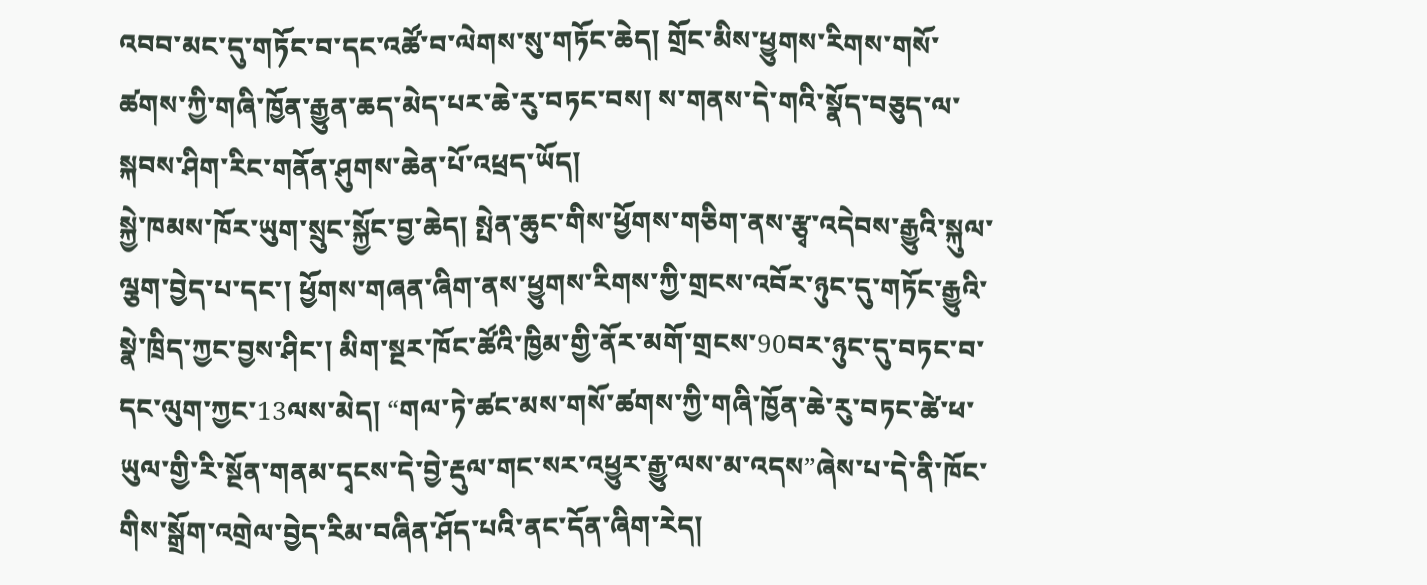འབབ་མང་དུ་གཏོང་བ་དང་འཚོ་བ་ལེགས་སུ་གཏོང་ཆེད། གྲོང་མིས་ཕྱུགས་རིགས་གསོ་ཚགས་ཀྱི་གཞི་ཁྱོན་རྒྱུན་ཆད་མེད་པར་ཆེ་རུ་བཏང་བས། ས་གནས་དེ་གའི་སྣོད་བཅུད་ལ་སྐབས་ཤིག་རིང་གནོན་ཤུགས་ཆེན་པོ་འཕྲད་ཡོད།
སྐྱེ་ཁམས་ཁོར་ཡུག་སྲུང་སྐྱོང་བྱ་ཆེད། སྤེན་ཆུང་གིས་ཕྱོགས་གཅིག་ནས་རྩྭ་འདེབས་རྒྱུའི་སྐུལ་ལྕག་བྱེད་པ་དང་། ཕྱོགས་གཞན་ཞིག་ནས་ཕྱུགས་རིགས་ཀྱི་གྲངས་འབོར་ཉུང་དུ་གཏོང་རྒྱུའི་སྣེ་ཁྲིད་ཀྱང་བྱས་ཤིང་། མིག་སྔར་ཁོང་ཚོའི་ཁྱིམ་གྱི་ནོར་མགོ་གྲངས་90བར་ཉུང་དུ་བཏང་བ་དང་ལུག་ཀྱང་13ལས་མེད། “གལ་ཏེ་ཚང་མས་གསོ་ཚགས་ཀྱི་གཞི་ཁྱོན་ཆེ་རུ་བཏང་ཚེ་ཕ་ཡུལ་གྱི་རི་སྔོན་གནམ་དྭངས་དེ་བྱེ་རྡུལ་གང་སར་འཕྱུར་རྒྱུ་ལས་མ་འདས”ཞེས་པ་དེ་ནི་ཁོང་གིས་སྒྲོག་འགྲེལ་བྱེད་རིམ་བཞིན་ཤོད་པའི་ནང་དོན་ཞིག་རེད།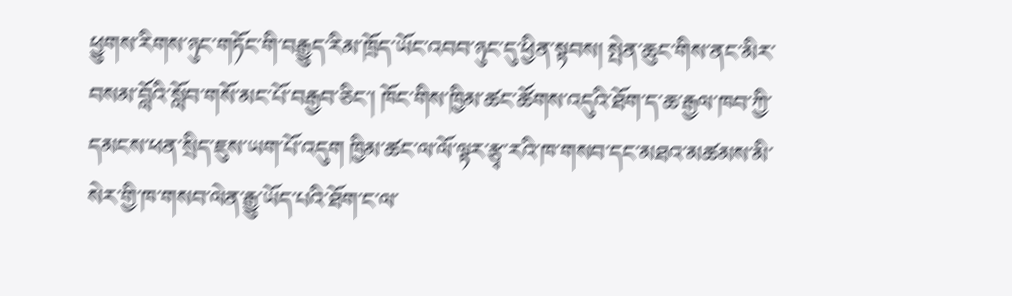ཕྱུགས་རིགས་ཉུང་གཏོང་གི་བརྒྱུད་རིམ་ཁྲོད་ཡོང་འབབ་ཉུང་དུ་ཕྱིན་སྟབས། སྤེན་ཆུང་གིས་ནང་མིར་བསམ་བློའི་སློབ་གསོ་མང་པོ་བརྒྱབ་ཅིང་། ཁོང་གིས་ཁྱིམ་ཚང་ཚོགས་འདུའི་ཐོག་ད་ཆ་རྒྱལ་ཁབ་ཀྱི་དམངས་ཕན་སྲིད་ཇུས་ཡག་པོ་འདུག ཁྱིམ་ཚང་ལ་ལོ་ལྟར་རྩྭ་རའི་ཁ་གསབ་དང་མཐའ་མཚམས་མི་སེར་གྱི་ཁ་གསབ་ལེན་རྒྱུ་ཡོད་པའི་ཐོག་ང་ལ་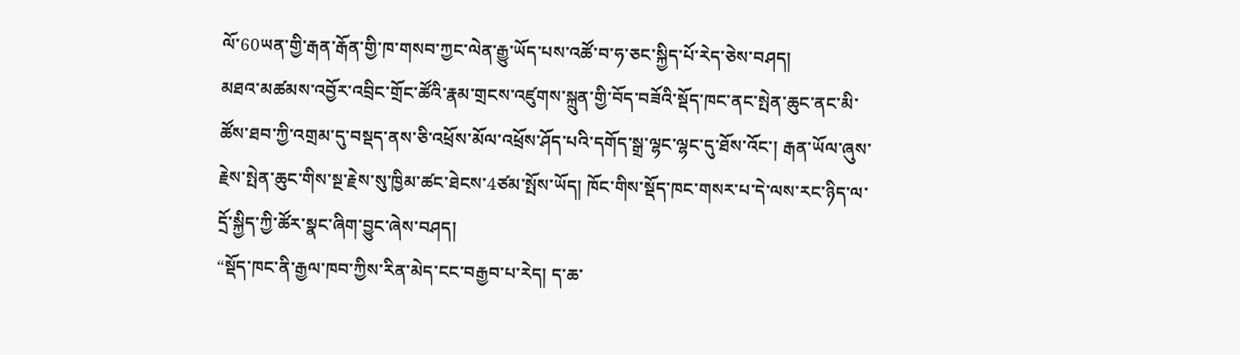ལོ་60ཡན་གྱི་རྒན་རྒོན་གྱི་ཁ་གསབ་ཀྱང་ལེན་རྒྱུ་ཡོད་པས་འཚོ་བ་ཧ་ཅང་སྐྱིད་པོ་རེད་ཅེས་བཤད།
མཐའ་མཚམས་འབྱོར་འབྲིང་གྲོང་ཚོའི་རྣམ་གྲངས་འཛུགས་སྐྲུན་གྱི་བོད་བཟོའི་སྡོད་ཁང་ནང་སྤེན་ཆུང་ནང་མི་ཚོས་ཐབ་ཀྱི་འགྲམ་དུ་བསྡད་ནས་ཅི་འཕྲོས་མོལ་འཕྲོས་ཤོད་པའི་དགོད་སྒྲ་ལྷང་ལྷང་དུ་ཐོས་འོང་། རྒན་ཡོལ་ཞུས་རྗེས་སྤེན་ཆུང་གིས་སྔ་རྗེས་སུ་ཁྱིམ་ཚང་ཐེངས་4ཙམ་སྤོས་ཡོད། ཁོང་གིས་སྡོད་ཁང་གསར་པ་དེ་ལས་རང་ཉིད་ལ་དྲོ་སྐྱིད་ཀྱི་ཚོར་སྣང་ཞིག་བྱུང་ཞེས་བཤད།
“སྡོད་ཁང་ནི་རྒྱལ་ཁབ་ཀྱིས་རིན་མེད་ངང་བརྒྱབ་པ་རེད། ད་ཆ་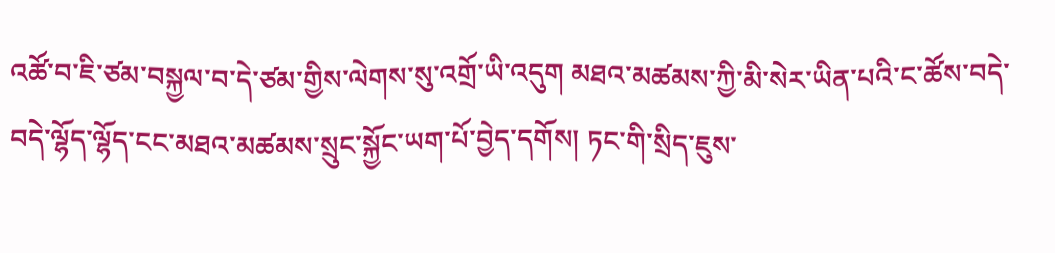འཚོ་བ་ཇི་ཙམ་བསྐྱལ་བ་དེ་ཙམ་གྱིས་ལེགས་སུ་འགྲོ་ཡི་འདུག མཐའ་མཚམས་ཀྱི་མི་སེར་ཡིན་པའི་ང་ཚོས་བདེ་བདེ་ལྷོད་ལྷོད་ངང་མཐའ་མཚམས་སྲུང་སྐྱོང་ཡག་པོ་བྱེད་དགོས། ཏང་གི་སྲིད་ཇུས་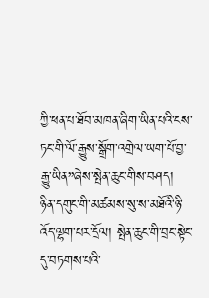ཀྱི་ཕན་པ་ཐོབ་མཁན་ཞིག་ཡིན་པའི་ངས་ཏང་གི་ལོ་རྒྱུས་སྒྲོག་འགྲེལ་ཡག་པོ་བྱ་རྒྱུ་ཡིན”ཞེས་སྤེན་ཆུང་གིས་བཤད།
ཉིན་དགུང་གི་མཚམས་སུ་ས་མཐོའི་ཉི་འོད་ལྷག་པར་དྲོལ། སྤེན་ཆུང་གི་བྲང་སྟེང་དུ་བཏགས་པའི་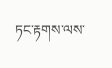ཏང་རྟགས་ལས་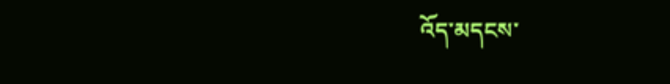འོད་མདངས་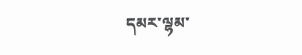དམར་ལྷམ་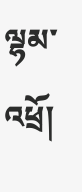ལྷམ་འཕྲོ།